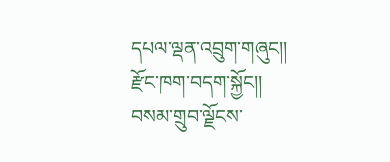དཔལ་ལྡན་འབྲུག་གཞུང།།
རྫོང་ཁག་བདག་སྐྱོང།། བསམ་གྲུབ་ལྗོངས་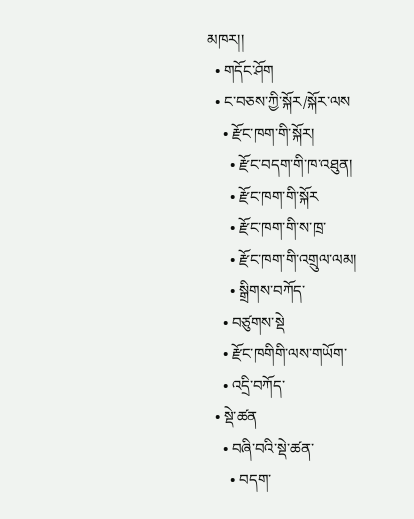མཁར།།
  • གདོང་ཤོག
  • ང་བཅས་ཀྱི་སྐོར/སྐོར་ལས
    • རྫོང་ཁག་གི་སྐོར།
      • རྫོང་བདག་གི་ཁ་འཐུན།
      • རྫོང་ཁག་གི་སྐོར
      • རྫོང་ཁག་གི་ས་ཁྲ་
      • རྫོང་ཁག་གི་འགྲུལ་ལམ།
      • སྒྲིགས་བཀོད་
    • བཙུགས་སྡེ
    • རྫོང་ཁགིགི་ལས་གཡོག་
    • འདྲི་བཀོད་
  • སྡེ་ཚན
    • བཞི་བའི་སྡེ་ཚན་
      • བདག་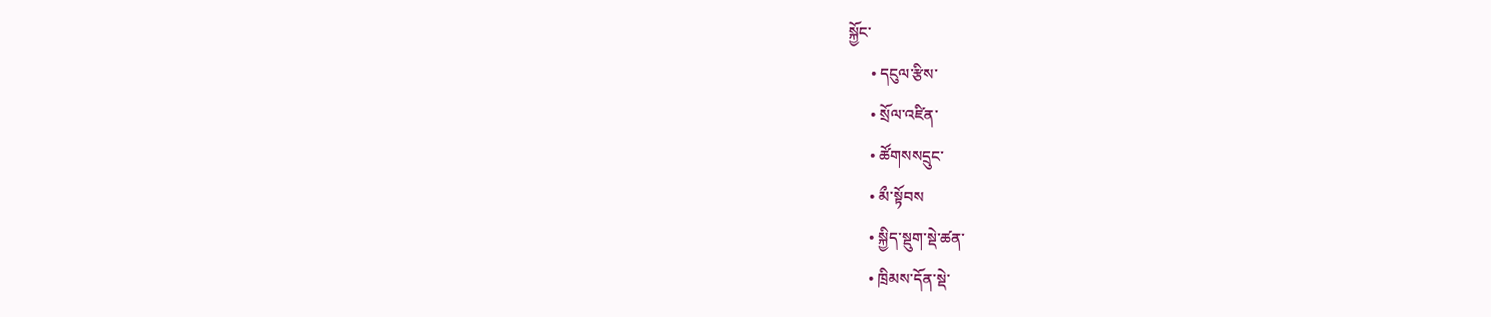སྐྱོང་
      • དངུལ་རྩིས་
      • སྲོལ་འཛིན་
      • ཚོགསསདྲུང་
      • མྀ་སྟོབས
      • སྐྱིད་སྡུག་སྡེ་ཚན་
      • ཁྲིམས་དོན་སྡེ་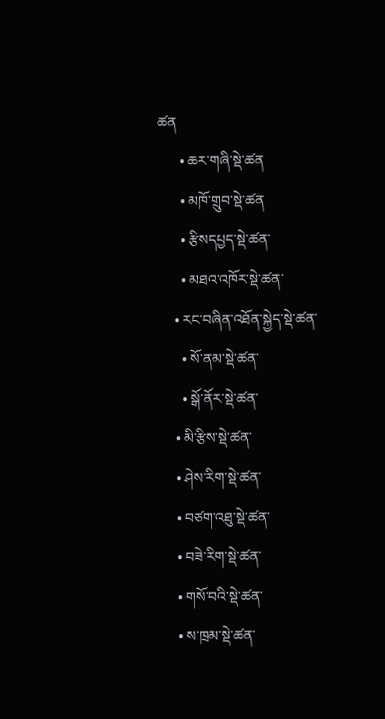ཚན
      • ཆར་གཞི་སྡེ་ཚན
      • མཁོ་གྲུབ་སྡེ་ཚན
      • རྩིསདཔྱད་སྡེ་ཚན་
      • མཐའ་འཁོར་སྡེ་ཚན་
    • རང་བཞིན་འཐོན་སྐྱེད་སྡེ་ཚན་
      • སོ་ནམ་སྡེ་ཚན་
      • སྒོ་ནོར་སྡེ་ཚན་
    • མི་རྩིས་སྡེ་ཚན་
    • ཤེས་རིག་སྡེ་ཚན་
    • བཙག་འཐུ་སྡེ་ཚན་
    • བཟེ་རིག་སྡེ་ཚན་
    • གསོ་བའི་སྡེ་ཚན་
    • ས་ཁྲམ་སྡེ་ཚན་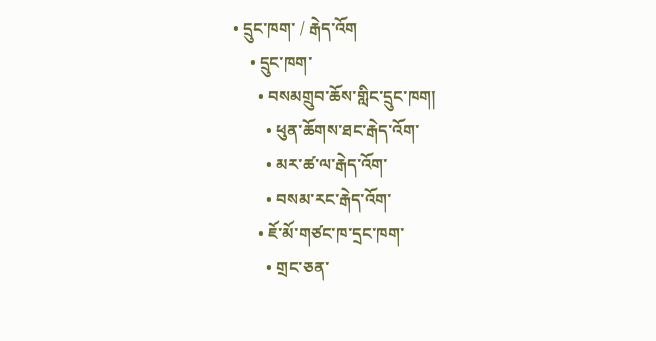• དྲུང་ཁག་ / རྒེད་འོག
    • དྲུང་ཁག་
      • བསམགྲུབ་ཆོས་གླིང་དྲུང་ཁག།
        • ཕུན་ཆོགས་ཐང་རྒེད་འོག་
        • མར་ཚ་ལ་རྒེད་འོག་
        • བསམ་རང་རྒེད་འོག་
      • ཇོ་མོ་གཙང་ཁ་དྲང་ཁག་
        • གྲང་ཅན་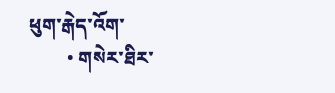ཕུག་རྒེད་འོག་
        • གསེར་ཐིར་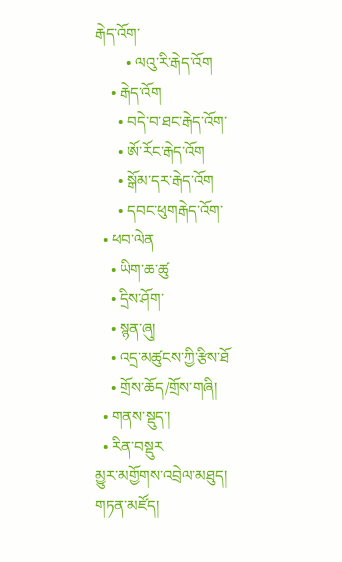རྒེད་འོག་
        • ལའུ་རི་རྒེད་འོག
    • རྒེད་འོག
      • བདེ་བ་ཐང་རྒེད་འོག་
      • ཨོ་རོང་རྒེད་འོག
      • སྒོམ་དར་རྒེད་འོག
      • དབང་ཕུགརྒེད་འོག་
  • ཕབ་ལེན
    • ཡིག་ཆ་ཚུ
    • དྲིས་ཤོག་
    • སྙན་ཞུ།
    • འདྲ་མཚུངས་ཀྱི་རྩིས་ཐོ
    • གྲོས་ཆོད/གྲོས་གཞི།
  • གནས་སྡུད་།
  • རིན་བསྡུར
མྱུར་མགྱོགས་འབྲེལ་མཐུད།
གཏན་མཛོད།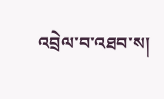འབྲེལ་བ་འཐབ་ས།